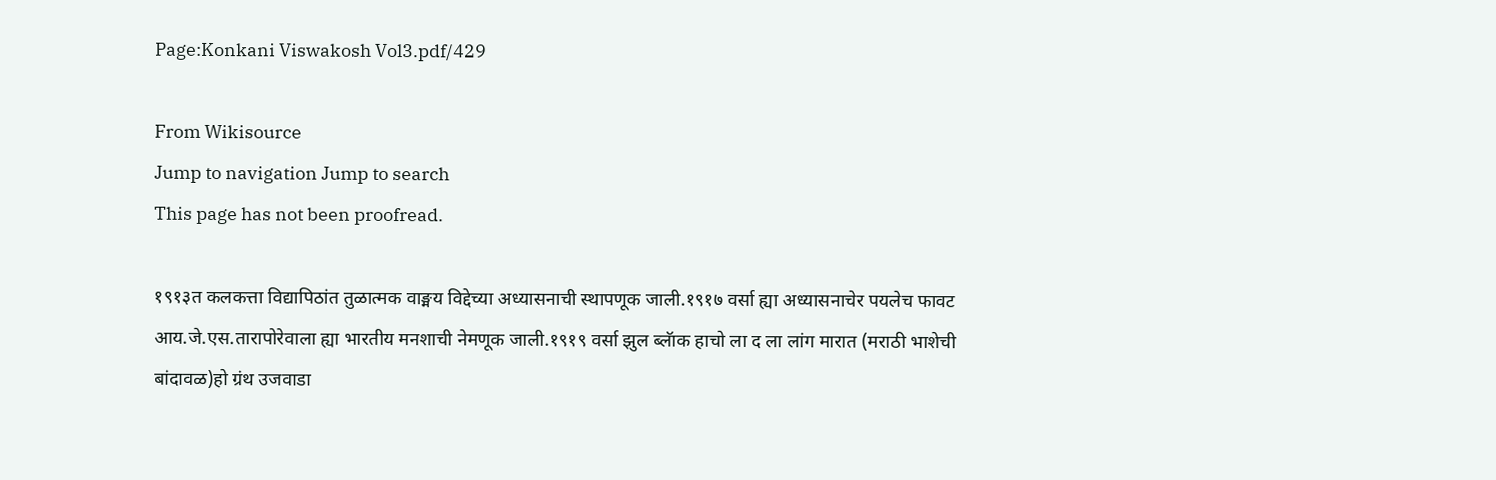Page:Konkani Viswakosh Vol3.pdf/429

From Wikisource
Jump to navigation Jump to search
This page has not been proofread.

१९१३त कलकत्ता विद्यापिठांत तुळात्मक वाङ्मय विद्देच्या अध्यासनाची स्थापणूक जाली.१९१७ वर्सा ह्या अध्यासनाचेर पयलेच फावट आय.जे.एस.तारापोरेवाला ह्या भारतीय मनशाची नेमणूक जाली.१९१९ वर्सा झुल ब्लॅाक हाचो ला द ला लांग मारात (मराठी भाशेची बांदावळ)हो ग्रंथ उजवाडा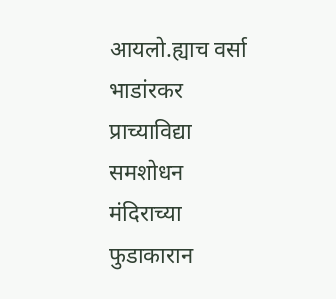आयलो.ह्याच वर्सा भाडांरकर प्राच्याविद्या समशोधन मंदिराच्या फुडाकारान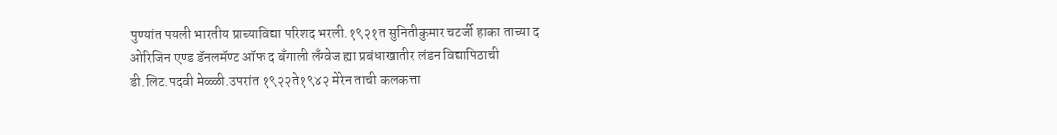पुण्यांत पयली भारतीय प्राच्याविद्या परिशद भरली.१९२१त सुनितीकुमार चटर्जी हाका ताच्या द ओरिजिन एण्ड डॅनलमॅण्ट ऑफ द बँगाली लँग्वेज ह्या प्रबंधाखातीर लंडन विद्यापिठाची डी.लिट.पदवी मेळ्ळी.उपरांत १९२२ते१९४२ मेरेन ताची कलकत्ता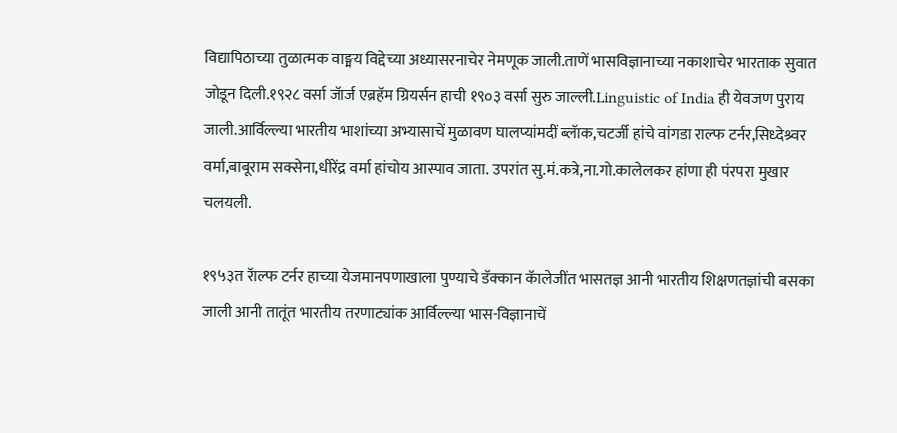विद्यापिठाच्या तुळात्मक वाङ्मय विद्देच्या अध्यासरनाचेर नेमणूक जाली.ताणें भासविज्ञानाच्या नकाशाचेर भारताक सुवात जोडून दिली.१९२८ वर्सा जॅार्ज एब्रहॅम ग्रियर्सन हाची १९०३ वर्सा सुरु जाल्ली.Linguistic of India ही येवजण पुराय जाली.आर्विल्ल्या भारतीय भाशांच्या अभ्यासाचें मुळावण घालप्यांमदीं ब्लॅाक,चटर्जी हांचे वांगडा राल्फ टर्नर,सिध्देश्र्वर वर्मा,बाबूराम सक्सेना,धीरेंद्र वर्मा हांचोय आस्पाव जाता. उपरांत सु.मं.कत्रे,ना.गो.कालेलकर हांणा ही पंरपरा मुखार चलयली.

१९५३त रॅाल्फ टर्नर हाच्या येजमानपणाखाला पुण्याचे डॅक्कान कॅालेजींत भासतज्ञ आनी भारतीय शिक्षणतज्ञांची बसका जाली आनी तातूंत भारतीय तरणाट्यांक आर्विल्ल्या भास-विज्ञानाचें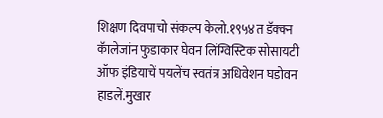शिक्षण दिवपाचो संकल्प केलो.१९५४त डॅक्क्न कॅालेजांन फुडाकार घेवन लिंग्विस्टिक सोसायटी ऑफ इंडियाचें पयलेंच स्वतंत्र अधिवेशन घडोवन हाडलें.मुखार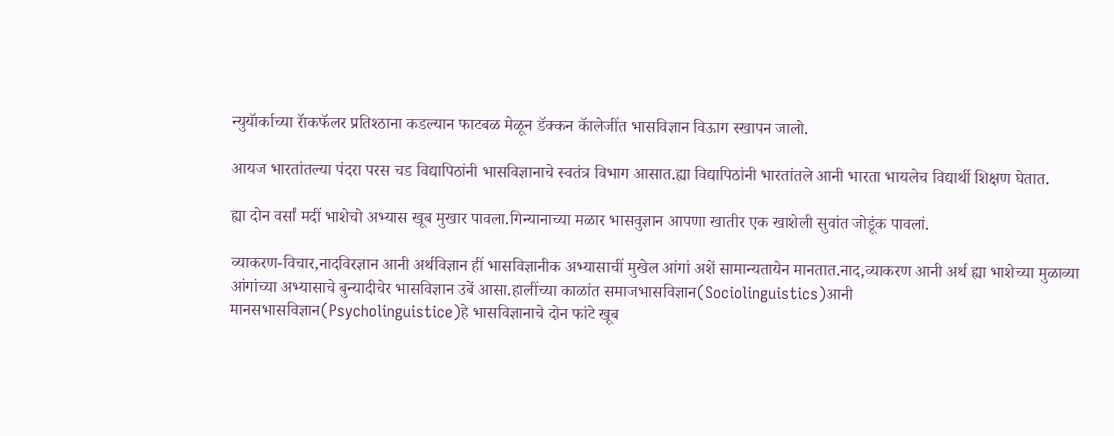न्युयॅार्काच्या रॅाकफॅलर प्रतिश्ठाना कडल्यान फाटबळ मेळून डॅक्कन कॅालेजींत भासविज्ञान विऊाग स्खापन जालो.

आयज भारतांतल्या पंदरा परस चड विद्यापिठांनी भासविज्ञानाचे स्वतंत्र विभाग आसात.ह्या विद्यापिठांनी भारतांतले आनी भारता भायलेच विद्यार्थी शिक्षण घेतात.

ह्या दोन वर्सां मदीं भाशेचो अभ्यास खूब मुखार पावला.गिन्यानाच्या मळार भासवुज्ञान आपणा खातीर एक खाशेली सुवांत जोडूंक पावलां.

व्याकरण-विचार,नादविरज्ञान आनी अर्थविज्ञान हीं भासविज्ञानीक अभ्यासाचीं मुखेल आंगां अशें सामान्यतायेन मानतात.नाद,व्याकरण आनी अर्थ ह्या भाशेच्या मुळाव्या आंगांच्या अभ्यासाचे बुन्यादीचेर भासविज्ञान उबें आसा.हालींच्या काळांत समाजभासविज्ञान(Sociolinguistics)आनी मानसभासविज्ञान(Psycholinguistice)हे भासविज्ञानाचे दोन फांटे खूब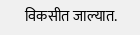विकसीत जाल्यात.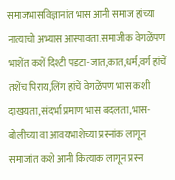समाजभासविज्ञानांत भास आनी समाज हांच्या नात्याचो अभ्यास आस्पावता.समाजीक वेगळेंपण भाशेंत कशें दिश्टी पडटा-जात,कात,धर्म,वर्ग हांचें तशेंच पिराय,लिंग हांचें वेगळेंपण भास कशी दाखयता,संदर्भा प्रमाण भास बदलता,भास-बोलीच्या वा आवयभाशेच्या प्रस्नांक लागून समाजांत कशे आनी कित्याक लागून प्रस्न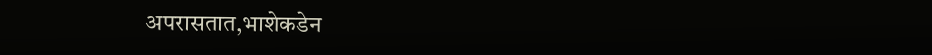अपरासतात,भाशेकडेन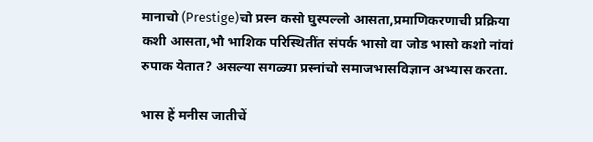मानाचो (Prestige)चो प्रस्न कसो घुस्पल्लो आसता,प्रमाणिकरणाची प्रक्रिया कशी आसता,भौ भाशिक परिस्थितींत संपर्क भासो वा जोड भासो कशो नांवां रुपाक येतात? असल्या सगळ्या प्रस्नांचो समाजभासविज्ञान अभ्यास करता.

भास हें मनीस जातीचें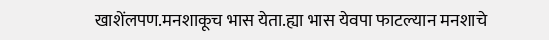खाशेंलपण.मनशाकूच भास येता.ह्या भास येवपा फाटल्यान मनशाचे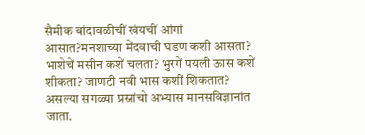सैमीक बांदावळीचीं खंयचीं आंगां आसात?मनशाच्या मेंदवाची घडण कशी आसता? भाशेचें मसीन कशें चलता? भुरगें पयली ऊास कशें शीकता? जाणटी नवी भास कशीं शिकतात? असल्या सगळ्या प्रस्नांचो अभ्यास मानसविज्ञानांत जाता.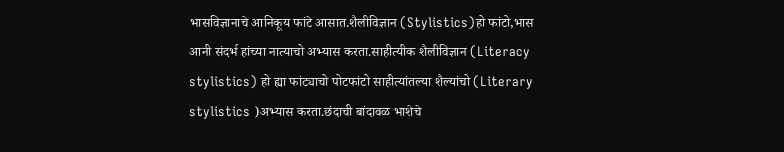भासविज्ञानाचे आनिकूय फांटे आसात.शैलीविज्ञान (Stylistics)हो फांटो,भास आनी संदर्भ हांच्या नात्याचो अभ्यास करता.साहीत्यीक शैलीविज्ञान (Literacy stylistics) हो ह्या फांट्याचो पोटफांटो साहीत्यांतल्या शैल्यांचो (Literary stylistics )अभ्यास करता.छंदाची बांदावळ भाशेचे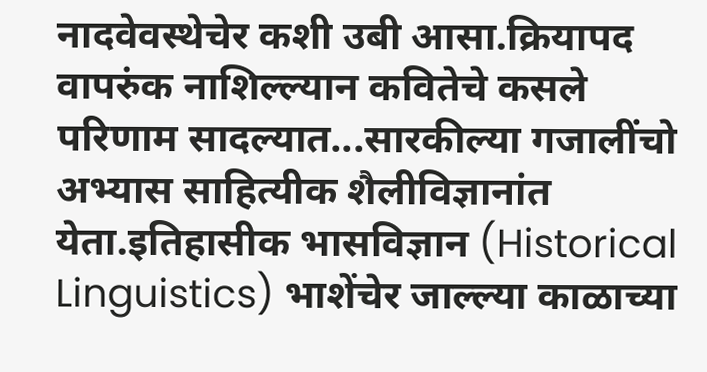नादवेवस्थेचेर कशी उबी आसा.क्रियापद वापरुंक नाशिल्ल्यान कवितेचे कसले परिणाम सादल्यात...सारकील्या गजालींचो अभ्यास साहित्यीक शैलीविज्ञानांत येता.इतिहासीक भासविज्ञान (Historical Linguistics) भाशेंचेर जाल्ल्या काळाच्या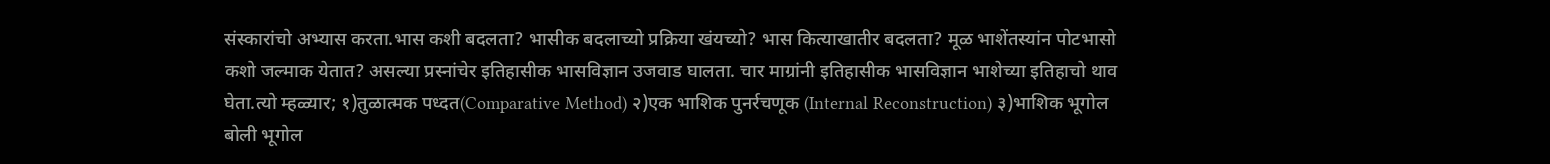संस्कारांचो अभ्यास करता.भास कशी बदलता? भासीक बदलाच्यो प्रक्रिया खंयच्यो? भास कित्याखातीर बदलता? मूळ भाशेंतस्यांन पोटभासो कशो जल्माक येतात? असल्या प्रस्नांचेर इतिहासीक भासविज्ञान उजवाड घालता. चार माग्रांनी इतिहासीक भासविज्ञान भाशेच्या इतिहाचो थाव घेता.त्यो म्हळ्यार; १)तुळात्मक पध्दत(Comparative Method) २)एक भाशिक पुनर्रचणूक (Internal Reconstruction) ३)भाशिक भूगोल बोली भूगोल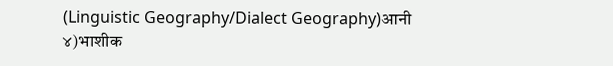(Linguistic Geography/Dialect Geography)आनी ४)भाशीक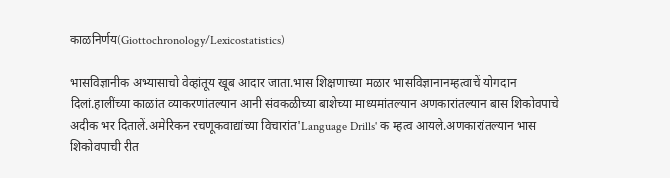काळनिर्णय(Giottochronology/Lexicostatistics)

भासविज्ञानीक अभ्यासाचो वेव्हांतूय खूब आदार जाता.भास शिक्षणाच्या मळार भासविज्ञानानम्हत्वाचें योगदान दिलां.हालींच्या काळांत व्याकरणांतल्यान आनी संवकळीच्या बाशेच्या माध्यमांतल्यान अणकारांतल्यान बास शिकोवपाचे अदीक भर दितालें.अमेरिकन रचणूकवाद्यांच्या विचारांत'Language Drills' क म्हत्व आयले.अणकारांतल्यान भास शिकोवपाची रीत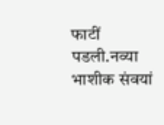फाटीं पडली.नव्या भाशीक संवयां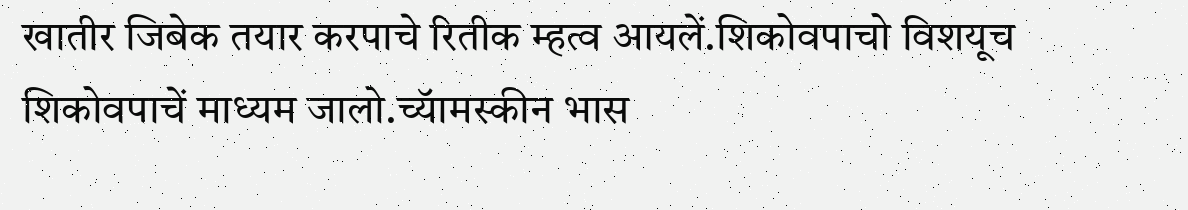खातीर जिबेक तयार करपाचे रितीक म्हत्व आयलें.शिकोवपाचो विशयूच शिकोवपाचें माध्यम जालो.च्यॅामस्कीन भास